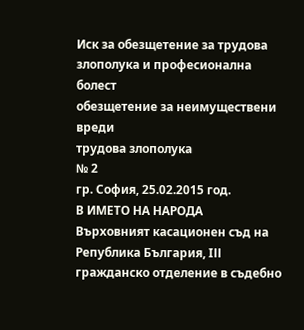Иск за обезщетение за трудова злополука и професионална болест
обезщетение за неимуществени вреди
трудова злополука
№ 2
гр. София, 25.02.2015 год.
В ИМЕТО НА НАРОДА
Върховният касационен съд на Република България, IІІ гражданско отделение в съдебно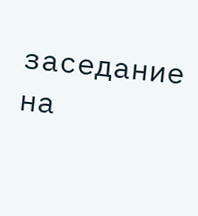заседание на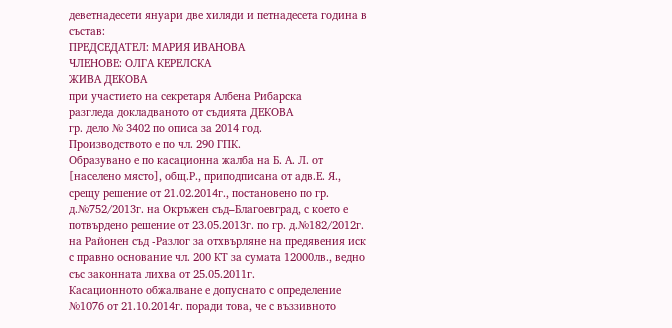деветнадесети януари две хиляди и петнадесета година в състав:
ПРЕДСЕДАТЕЛ: МАРИЯ ИВАНОВА
ЧЛЕНОВЕ: ОЛГА КЕРЕЛСКА
ЖИВА ДЕКОВА
при участието на секретаря Албена Рибарска
разгледа докладваното от съдията ДЕКОВА
гр. дело № 3402 по описа за 2014 год.
Производството е по чл. 290 ГПК.
Образувано е по касационна жалба на Б. А. Л. от [населено място], общ.Р., приподписана от адв.Е. Я., срещу решение от 21.02.2014г., постановено по гр. д.№752/2013г. на Окръжен съд–Благоевград, с което е потвърдено решение от 23.05.2013г. по гр. д.№182/2012г. на Районен съд -Разлог за отхвърляне на предявения иск с правно основание чл. 200 КТ за сумата 12000лв., ведно със законната лихва от 25.05.2011г.
Касационното обжалване е допуснато с определение №1076 от 21.10.2014г. поради това, че с въззивното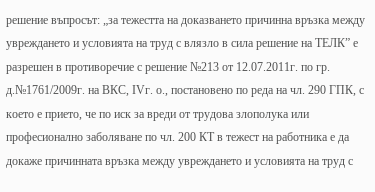решение въпросът: „за тежестта на доказването причинна връзка между увреждането и условията на труд с влязло в сила решение на ТЕЛК” е разрешен в противоречие с решение №213 от 12.07.2011г. по гр. д.№1761/2009г. на ВКС, ІVг. о., постановено по реда на чл. 290 ГПК, с което е прието, че по иск за вреди от трудова злополука или професионално заболяване по чл. 200 КТ в тежест на работника е да докаже причинната връзка между увреждането и условията на труд с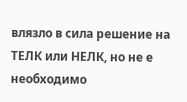влязло в сила решение на ТЕЛК или НЕЛК, но не е необходимо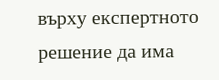върху експертното решение да има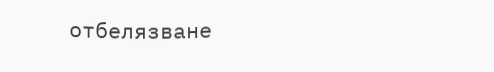отбелязване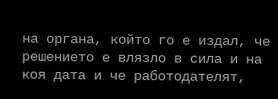на органа, който го е издал, че решението е влязло в сила и на коя дата и че работодателят,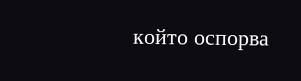който оспорва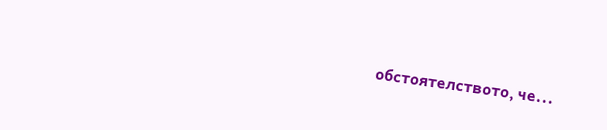обстоятелството, че...